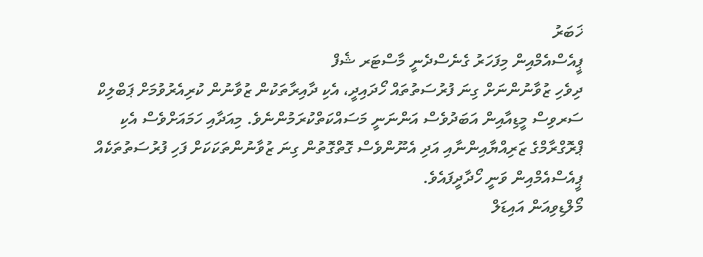ޚަބަރު
ޕީއެސްއެމްއިން މިފަހަރު ގެނެސްދެނީ މާސްޓަރ ޝެފް
ދިވެހި ޒުވާނުންނަށް ގިނަ ފުރުސަތުތައް ހޯދައިދީ، އެކި ދާއިރާތަކުން ޒުވާނުން ކުރިއެރުވުމަށް ޕަބްލިކް ސަރވިސް މީޑިއާއިން އަބަދުވެސް އަންނަނީ މަސައްކަތްކުރަމުންނެވެ. މިއަދާއި ހަމައަށްވެސް އެކި ޕްރޮގްރާމްގެ ޒަރިއްޔާއިންނާއި އަދި އެނޫންވެސް ގޮތްގޮތުން ގިނަ ޒުވާނުންތަކަކަށް ފަހި ފުރުސަތުތަކެއް ޕީއެސްއެމްއިން ވަނީ ހޯދާދީފައެވެ.
މޯލްޑިވިއަން އައިޑަލް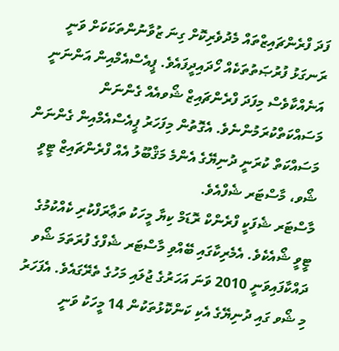ފަދަ ފްރެންޗައިޒްތައް މެދުވެރިކޮށް ގިނަ ޒުވާނުންތަކަކަށް ވަނީ ރަނގަޅު ފުރުޞަތުތަކެއް ހޯދައިދީފައެވެ. ޕީއެސްއެމްއިން އަންނަނީ އަނެއްކާވެސް މިފަދަ ފްރެންޗައިޒް ޝޯވއެއް ގެންނަން މަސައްކަތްކުރަމުންނެވެ. އެގޮތުން މިފަހަރު ޕީއެސްއެމްއިން ގެންނަން މަސައްކަތް ކުރަނީ ދުނިޔޭގެ އެންމެ މަޤްބޫލު އެއް ފްރެންޗައިޒް ޓީވީ ޝޯވ، މާސްޓަރ ޝެފްއެވެ.
މާސްޓަރ ޝެފަކީ ފްރެންކް ރޮޑަމް ކިޔާ މީހަކު ތަޢާރަފްކުރި ކެއްކުމުގެ ޓީވީ ޝޯއެކެވެ. އެމެރިކާގައި ބޭއްވި މާސްޓަރ ޝެފްގެ ފުރަތަމަ ޝޯވ ދައްކާފައިވަނީ 2010 ވަނަ އަހަރުގެ ޖުލައި މަހުގެ ތެރޭގައެވެ. އެފަހަރު މި ޝޯވ ގައި ދުނިޔޭގެ އެކި ކަންކޮޅުތަކުން 14 މީހަކު ވަނީ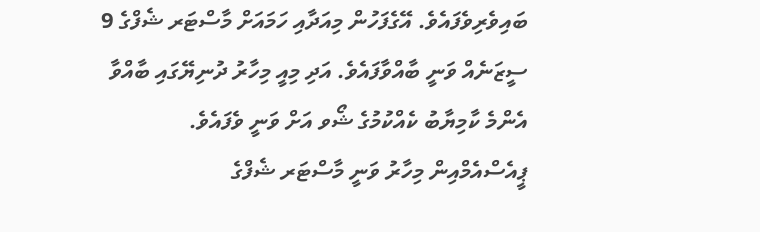ބައިވެރިވެފައެވެ. އޭގެފަހުން މިއަދާއި ހަމައަށް މާސްޓަރ ޝެފްގެ 9 ސީޒަނެއް ވަނީ ބާއްވާފައެވެ. އަދި މިއީ މިހާރު ދުނިޔޭގައި ބާއްވާ އެންމެ ކާމިޔާބު ކެއްކުމުގެ ޝޯވ އަށް ވަނީ ވެފައެވެ.
ޕީއެސްއެމްއިން މިހާރު ވަނީ މާސްޓަރ ޝެފްގެ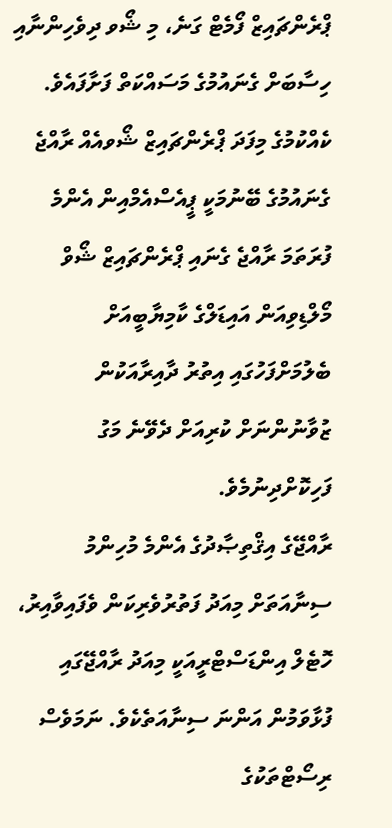ޕްރެންޗައިޒް ފޯމެޓް ގަނެ، މި ޝޯވ ދިވެހިންނާއި ހިސާބަށް ގެނައުމުގެ މަސައްކަތް ފަށާފައެވެ. ކެއްކުމުގެ މިފަދަ ޕްރެންޗައިޒް ޝޯވއެއް ރާއްޖެ ގެނައުމުގެ ބޭނުމަކީ ޕީއެސްއެމްއިން އެންމެ ފުރަތަމަ ރާއްޖެ ގެނައި ޕްރެންޗައިޒް ޝޯވް މޯލްޑިވިއަން އައިޑަލްގެ ކާމިޔާބީއަށް ބެލުމަށްފަހުގައި އިތުރު ދާއިރާއަކުން ޒުވާނުންނަށް ކުރިއަށް ދެވޭނެ މަގު ފަހިކޮށްދިނުމެވެ.
ރާއްޖޭގެ އިޤްތިޞާދުގެ އެންމެ މުހިންމު ސިނާއަތަށް މިއަދު ފަތުރުވެރިކަން ވެފައިވާއިރު، ހޮޓެލް އިންޑަސްޓްރީއަކީ މިއަދު ރާއްޖޭގައި ފުޅާވަމުން އަންނަ ސިނާއަތެކެވެ. ނަމަވެސް ރިސޯޓްތަކުގެ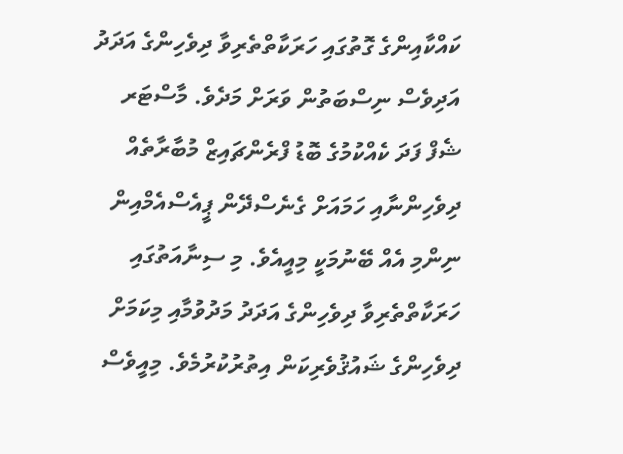ކައްކާއިންގެ ގޮތުގައި ހަރަކާތްތެރިވާ ދިވެހިންގެ އަދަދު އަދިވެސް ނިސްބަތުން ވަރަށް މަދެވެ. މާސްޓަރ ޝެފް ފަދަ ކެއްކުމުގެ ބޮޑު ފްރެންޗައިޒް މުބާރާތެއް ދިވެހިންނާއި ހަމައަށް ގެނެސްދޭން ޕީއެސްއެމްއިން ނިންމި އެއް ބޭނުމަކީ މިއީއެވެ. މި ސިނާއަތުގައި ހަރަކާތްތެރިވާ ދިވެހިންގެ އަދަދު މަދުވުމާއި މިކަމަށް ދިވެހިންގެ ޝައުޤުވެރިކަން އިތުރުކުރުމެވެ. މިއީވެސް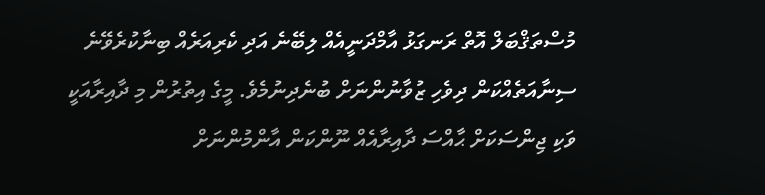މުސްތަޤްބަލް އޮތް ރަނގަޅު އާމްދަނީއެއް ލިބޭނެ އަދި ކެރިއަރެއް ބިނާކުރެވޭނެ ސިނާއަތެއްކަން ދިވެހި ޒުވާނުންނަށް ބުނެދިނުމެވެ. މީގެ އިތުރުން މި ދާއިރާއަކީ ވަކި ޖިންސަކަށް ޙާއްސަ ދާއިރާއެއް ނޫންކަން އާންމުންނަށް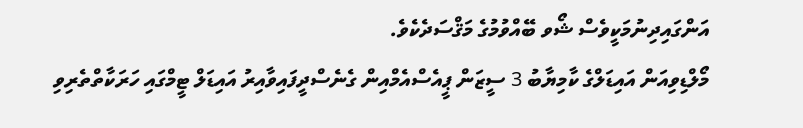އަންގައިދިނުމަކީވެސް ޝޯވ ބޭއްވުމުގެ މަޤްސަދެކެވެ.
މޯލްޑިވިއަން އައިޑަލްގެ ކާމިޔާބު 3 ސީޒަން ޕީއެސްއެމްއިން ގެނެސްދީފައިވާއިރު އައިޑަލް ޓީމްގައި ހަރަކާތްތެރިވި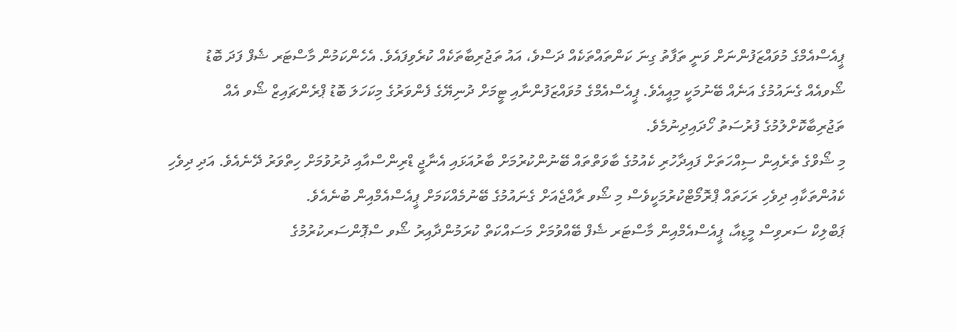ޕީއެސްއެމްގެ މުވައްޒަފުންނަށް ވަނީ ތަފާތު ގިނަ ކަންތައްތަކެއް ދަސްވެ، އައު ތަޖުރިބާތަކެއް ކުރެވިފައެވެ. އެހެންކަމުން މާސްޓަރ ޝެފް ފަދަ ބޮޑު ޝޯވއެއް ގެނައުމުގެ އަނެއް ބޭނުމަކީ މިއީއެވެ. ޕީއެސްއެމްގެ މުވައްޒަފުންނާއި ޓީމަށް ދުނިޔޭގެ ފެންވަރުގެ މިކަހަލަ ބޮޑު ޕްރެންޗައިޒް ޝޯވ އެއް ތަޖުރިބާކޮށްލުމުގެ ފުރުސަތު ހޯދައިދިނުމެވެ.
މި ޝޯވްގެ ތެރެއިން ސިއްހަތަށް ފައިދާހުރި ކެއުމުގެ ބާވަތްތައް ބޭނުންކުރުމަށް ބާރުއަޅައި އެނާޖީ ޑްރިންސްއާއި ދުރުވުމަށް ހިތްވަރު ދޭނެއެވެ. އަދި ދިވެހި ކެއުންތަކާއި ދިވެހި ރަހަތައް ޕްރޮމޯޓްކުރުމަކީވެސް މި ޝޯވ ރާއްޖެއަށް ގެނައުމުގެ ބޭނުމެއްކަމަށް ޕީއެސްއެމްއިން ބުނެއެވެ.
ޕަބްލިކް ސަރވިސް މީޑިއާ، ޕީއެސްއެމްއިން މާސްޓަރ ޝެފް ބޭއްވުމަށް މަސައްކަތް ކުރަމުންދާއިރު ޝޯވ ސްޕޮންސަރކުރުމުގެ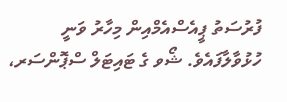ފުރުސަތު ޕީއެސްއެމްއިން މިހާރު ވަނީ ހުޅުވާލާފައެވެ. ޝޯވ ގެ ޓައިޓަލް ސްޕޮންސަރ،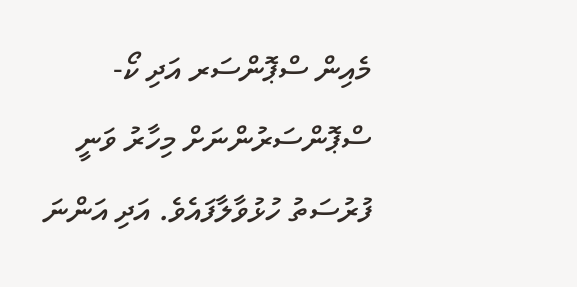މެއިން ސްޕޮންސަރ އަދި ކޯ-ސްޕޮންސަރުންނަށް މިހާރު ވަނީ ފުރުސަތު ހުޅުވާލާފައެވެ. އަދި އަންނަ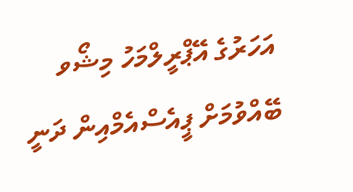އަހަރުގެ އޭޕްރީލްމަހު މިޝޯވ ބޭއްވުމަށް ޕީއެސްއެމްއިން ދަނީ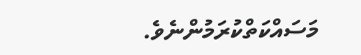މަސައްކަތްކުރަމުންނެވެ.